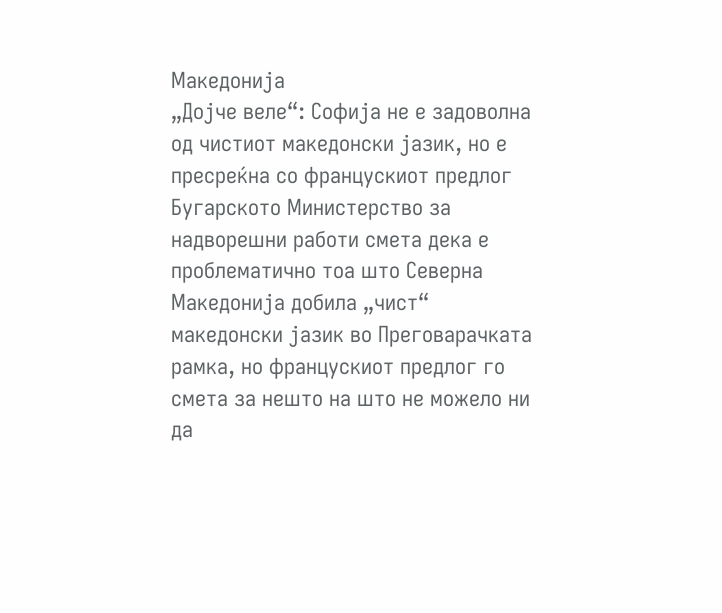Македонија
„Дојче веле“: Софија не е задоволна од чистиот македонски јазик, но е пресреќна со францускиот предлог
Бугарското Министерство за надворешни работи смета дека е проблематично тоа што Северна Македонија добила „чист“ македонски јазик во Преговарачката рамка, но францускиот предлог го смета за нешто на што не можело ни да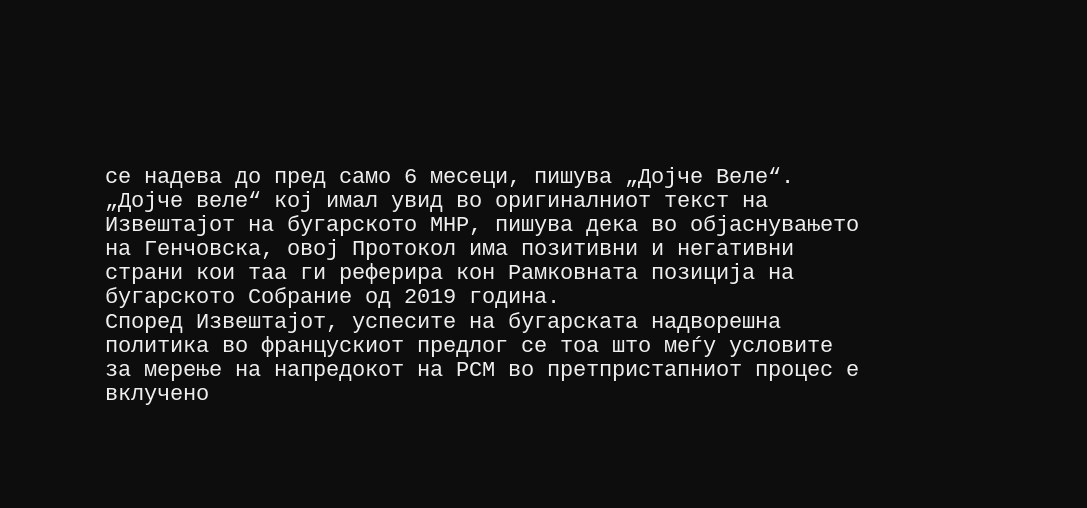се надева до пред само 6 месеци, пишува „Дојче Веле“.
„Дојче веле“ кој имал увид во оригиналниот текст на Извештајот на бугарското МНР, пишува дека во објаснувањето на Генчовска, овој Протокол има позитивни и негативни страни кои таа ги реферира кон Рамковната позиција на бугарското Собрание од 2019 година.
Според Извештајот, успесите на бугарската надворешна политика во францускиот предлог се тоа што меѓу условите за мерење на напредокот на РСМ во претпристапниот процес е вклучено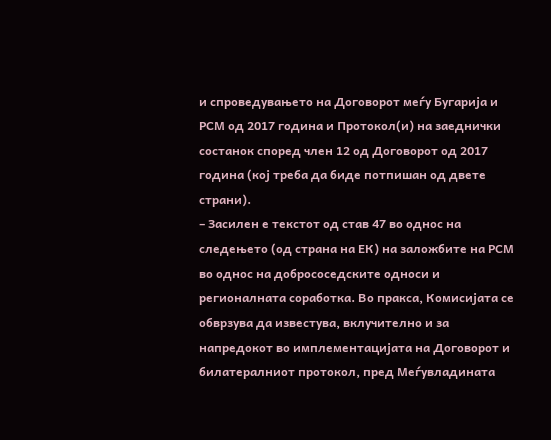и спроведувањето на Договорот меѓу Бугарија и РСМ од 2017 година и Протокол(и) на заеднички состанок според член 12 од Договорот од 2017 година (кој треба да биде потпишан од двете страни).
– Засилен е текстот од став 47 во однос на следењето (од страна на ЕК) на заложбите на РСМ во однос на добрососедските односи и регионалната соработка. Во пракса, Комисијата се обврзува да известува, вклучително и за напредокот во имплементацијата на Договорот и билатералниот протокол, пред Меѓувладината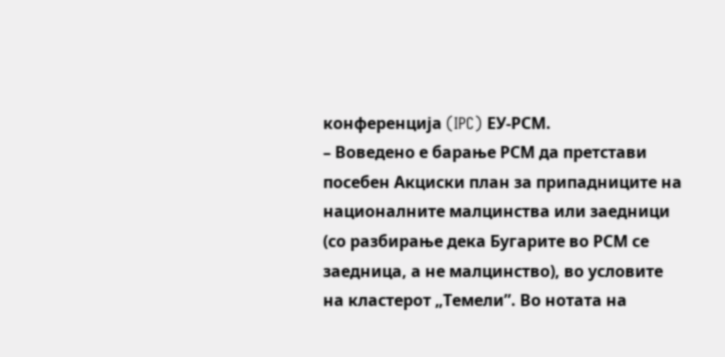конференција (IPC) ЕУ-РСМ.
– Воведено е барање РСМ да претстави посебен Акциски план за припадниците на националните малцинства или заедници (со разбирање дека Бугарите во РСМ се заедница, а не малцинство), во условите на кластерот „Темели”. Во нотата на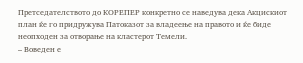Претседателството до КОРЕПЕР конкретно се наведува дека Акцискиот план ќе го придружува Патоказот за владеење на правото и ќе биде неопходен за отворање на кластерот Темели.
– Воведен е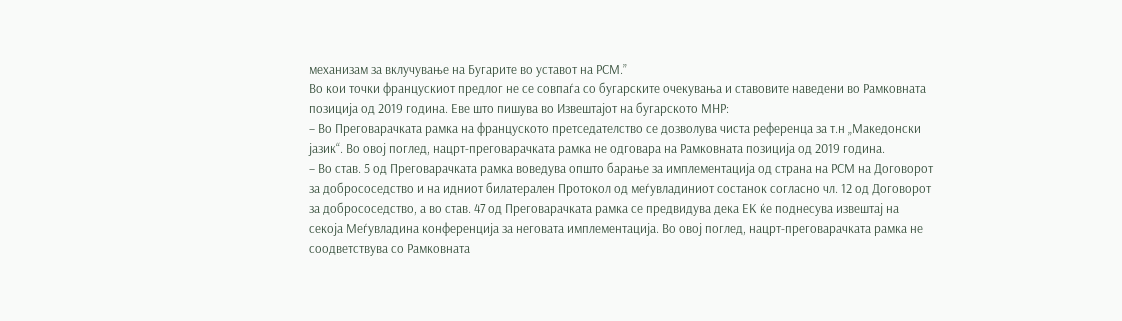механизам за вклучување на Бугарите во уставот на РСМ.”
Во кои точки францускиот предлог не се совпаѓа со бугарските очекувања и ставовите наведени во Рамковната позиција од 2019 година. Еве што пишува во Извештајот на бугарското МНР:
– Во Преговарачката рамка на француското претседателство се дозволува чиста референца за т.н „Македонски јазик“. Во овој поглед, нацрт-преговарачката рамка не одговара на Рамковната позиција од 2019 година.
– Во став. 5 од Преговарачката рамка воведува општо барање за имплементација од страна на РСМ на Договорот за добрососедство и на идниот билатерален Протокол од меѓувладиниот состанок согласно чл. 12 од Договорот за добрососедство, а во став. 47 од Преговарачката рамка се предвидува дека ЕК ќе поднесува извештај на секоја Меѓувладина конференција за неговата имплементација. Во овој поглед, нацрт-преговарачката рамка не соодветствува со Рамковната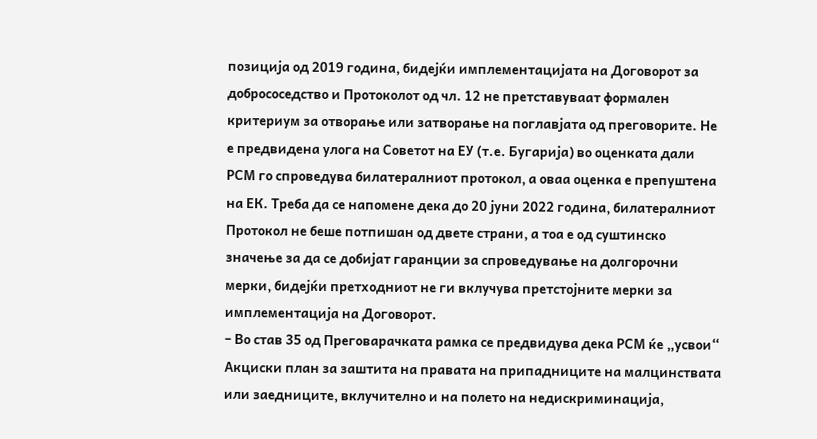позиција од 2019 година, бидејќи имплементацијата на Договорот за добрососедство и Протоколот од чл. 12 не претставуваат формален критериум за отворање или затворање на поглавјата од преговорите. Не е предвидена улога на Советот на ЕУ (т.е. Бугарија) во оценката дали РСМ го спроведува билатералниот протокол, а оваа оценка е препуштена на ЕК. Треба да се напомене дека до 20 јуни 2022 година, билатералниот Протокол не беше потпишан од двете страни, а тоа е од суштинско значење за да се добијат гаранции за спроведување на долгорочни мерки, бидејќи претходниот не ги вклучува претстојните мерки за имплементација на Договорот.
– Во став 35 од Преговарачката рамка се предвидува дека РСМ ќе „усвои“ Акциски план за заштита на правата на припадниците на малцинствата или заедниците, вклучително и на полето на недискриминација,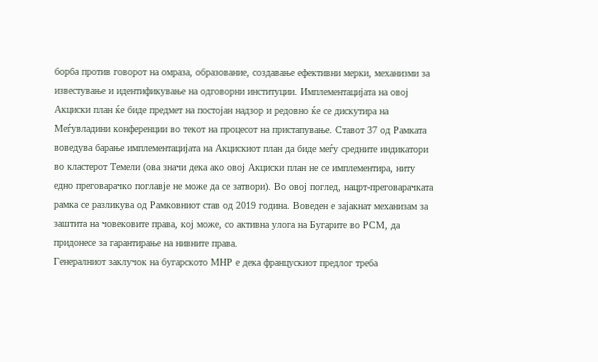борба против говорот на омраза, образование, создавање ефективни мерки, механизми за известување и идентификување на одговорни институции. Имплементацијата на овој Акциски план ќе биде предмет на постојан надзор и редовно ќе се дискутира на Меѓувладини конференции во текот на процесот на пристапување. Ставот 37 од Рамката воведува барање имплементацијата на Акцискиот план да биде меѓу средните индикатори во кластерот Темели (ова значи дека ако овој Акциски план не се имплементира, ниту едно преговарачко поглавје не може да се затвори). Во овој поглед, нацрт-преговарачката рамка се разликува од Рамковниот став од 2019 година. Воведен е зајакнат механизам за заштита на човековите права, кој може, со активна улога на Бугарите во РСМ, да придонесе за гарантирање на нивните права.
Генералниот заклучок на бугарското МНР е дека францускиот предлог треба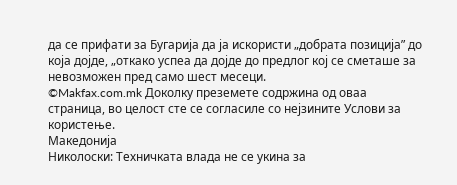да се прифати за Бугарија да ја искористи „добрата позиција” до која дојде, „откако успеа да дојде до предлог кој се сметаше за невозможен пред само шест месеци.
©Makfax.com.mk Доколку преземете содржина од оваа страница, во целост сте се согласиле со нејзините Услови за користење.
Македонија
Николоски: Техничката влада не се укина за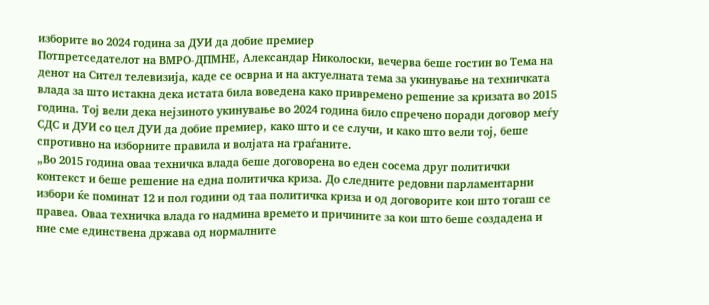изборите во 2024 година за ДУИ да добие премиер
Потпретседателот на ВМРО-ДПМНЕ, Александар Николоски, вечерва беше гостин во Тема на денот на Сител телевизија, каде се осврна и на актуелната тема за укинување на техничката влада за што истакна дека истата била воведена како привремено решение за кризата во 2015 година. Тој вели дека нејзиното укинување во 2024 година било спречено поради договор меѓу СДС и ДУИ со цел ДУИ да добие премиер, како што и се случи, и како што вели тој, беше спротивно на изборните правила и волјата на граѓаните.
„Во 2015 година оваа техничка влада беше договорена во еден сосема друг политички контекст и беше решение на една политичка криза. До следните редовни парламентарни избори ќе поминат 12 и пол години од таа политичка криза и од договорите кои што тогаш се правеа. Оваа техничка влада го надмина времето и причините за кои што беше создадена и ние сме единствена држава од нормалните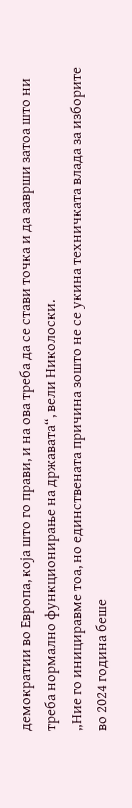демократии во Европа, која што го прави, и на ова треба да се стави точка и да заврши затоа што ни треба нормално функционирање на државата“, вели Николоски.
„Ние го инициравме тоа, но единствената причина зошто не се укина техничката влада за изборите во 2024 година беше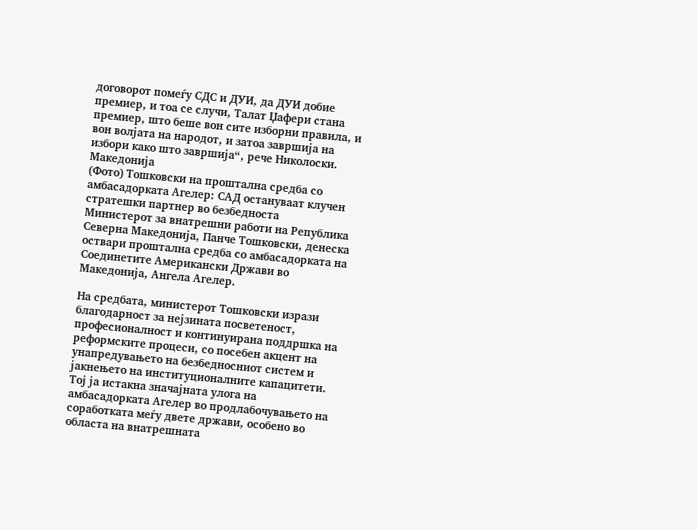договорот помеѓу СДС и ДУИ, да ДУИ добие премиер, и тоа се случи, Талат Џафери стана премиер, што беше вон сите изборни правила, и вон волјата на народот, и затоа завршија на избори како што завршија“, рече Николоски.
Македонија
(Фото) Тошковски на проштална средба со амбасадорката Агелер: САД остануваат клучен стратешки партнер во безбедноста
Министерот за внатрешни работи на Република Северна Македонија, Панче Тошковски, денеска оствари проштална средба со амбасадорката на Соединетите Американски Држави во Македонија, Ангела Агелер.

На средбата, министерот Тошковски изрази благодарност за нејзината посветеност, професионалност и континуирана поддршка на реформските процеси, со посебен акцент на унапредувањето на безбедносниот систем и јакнењето на институционалните капацитети. Тој ја истакна значајната улога на амбасадорката Агелер во продлабочувањето на соработката меѓу двете држави, особено во областа на внатрешната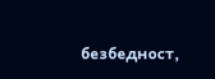безбедност,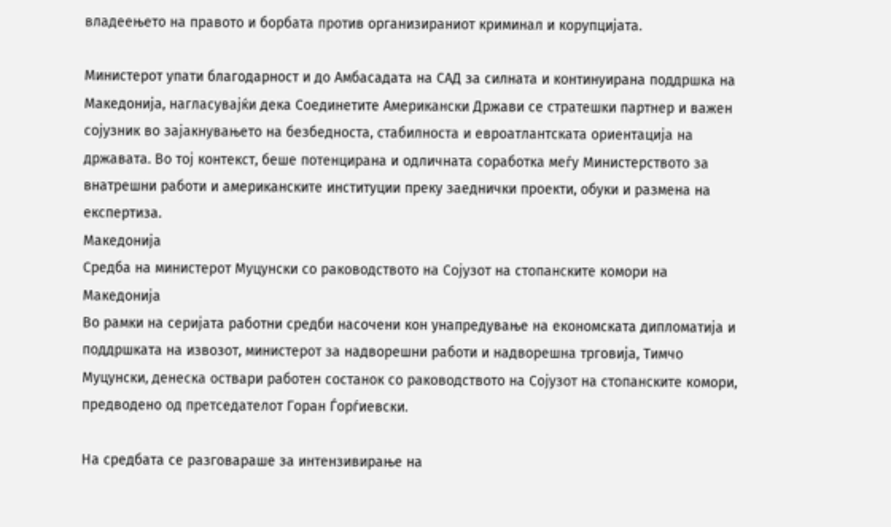владеењето на правото и борбата против организираниот криминал и корупцијата.

Министерот упати благодарност и до Амбасадата на САД за силната и континуирана поддршка на Македонија, нагласувајќи дека Соединетите Американски Држави се стратешки партнер и важен сојузник во зајакнувањето на безбедноста, стабилноста и евроатлантската ориентација на државата. Во тој контекст, беше потенцирана и одличната соработка меѓу Министерството за внатрешни работи и американските институции преку заеднички проекти, обуки и размена на експертиза.
Македонија
Средба на министерот Муцунски со раководството на Сојузот на стопанските комори на Македонија
Во рамки на серијата работни средби насочени кон унапредување на економската дипломатија и поддршката на извозот, министерот за надворешни работи и надворешна трговија, Тимчо Муцунски, денеска оствари работен состанок со раководството на Сојузот на стопанските комори, предводено од претседателот Горан Ѓорѓиевски.

На средбата се разговараше за интензивирање на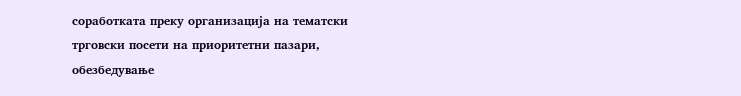соработката преку организација на тематски трговски посети на приоритетни пазари, обезбедување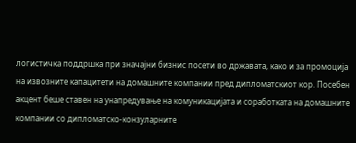логистичка поддршка при значајни бизнис посети во државата, како и за промоција на извозните капацитети на домашните компании пред дипломатскиот кор. Посебен акцент беше ставен на унапредување на комуникацијата и соработката на домашните компании со дипломатско-конзуларните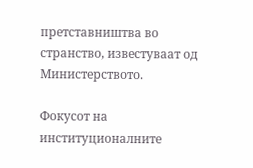претставништва во странство, известуваат од Министерството.

Фокусот на институционалните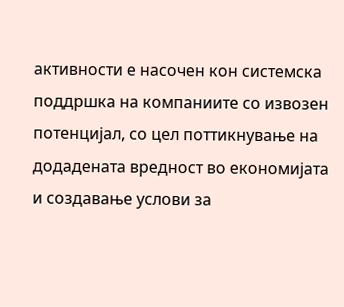активности е насочен кон системска поддршка на компаниите со извозен потенцијал, со цел поттикнување на додадената вредност во економијата и создавање услови за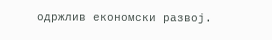одржлив економски развој.